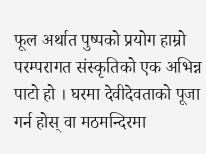फूल अर्थात पुष्पको प्रयोग हाम्रो परम्परागत संस्कृतिको एक अभिन्न पाटो हो । घरमा देवीदेवताको पूजा गर्न होस् वा मठमन्दिरमा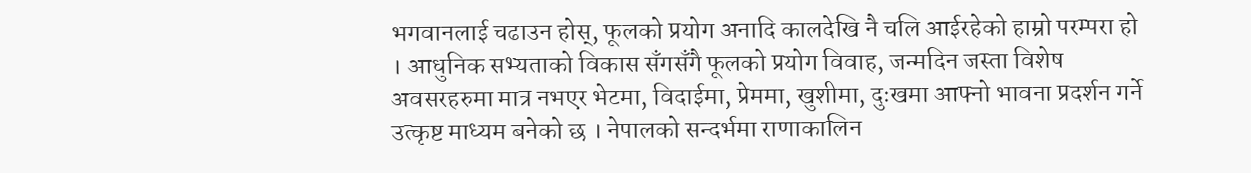भगवानलाई चढाउन होस्, फूलको प्रयोग अनादि कालदेखि नै चलि आईरहेको हाम्रो परम्परा हो । आधुनिक सभ्यताको विकास सँगसँगै फूलको प्रयोग विवाह, जन्मदिन जस्ता विशेष अवसरहरुमा मात्र नभएर भेटमा, विदाईमा, प्रेममा, खुशीमा, दुःखमा आफ्नो भावना प्रदर्शन गर्ने उत्कृष्ट माध्यम बनेको छ । नेपालको सन्दर्भमा राणाकालिन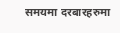समयमा दरबारहरुमा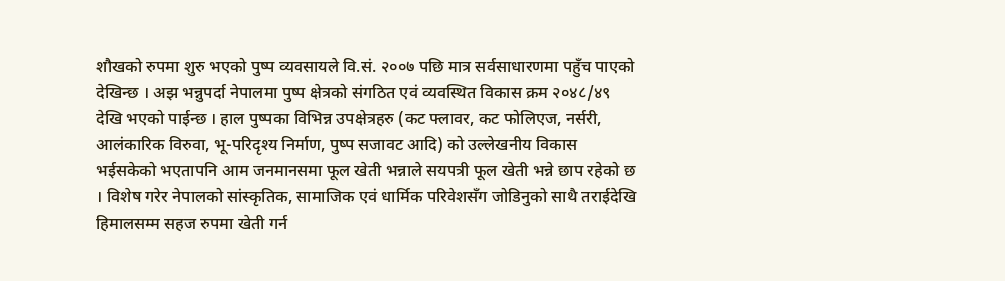शौखको रुपमा शुरु भएको पुष्प व्यवसायले वि.सं. २००७ पछि मात्र सर्वसाधारणमा पहुँच पाएको देखिन्छ । अझ भन्नुपर्दा नेपालमा पुष्प क्षेत्रको संगठित एवं व्यवस्थित विकास क्रम २०४८/४९ देखि भएको पाईन्छ । हाल पुष्पका विभिन्न उपक्षेत्रहरु (कट फ्लावर, कट फोलिएज, नर्सरी, आलंकारिक विरुवा, भू-परिदृश्य निर्माण, पुष्प सजावट आदि) को उल्लेखनीय विकास भईसकेको भएतापनि आम जनमानसमा फूल खेती भन्नाले सयपत्री फूल खेती भन्ने छाप रहेको छ । विशेष गरेर नेपालको सांस्कृतिक, सामाजिक एवं धार्मिक परिवेशसँग जोडिनुको साथै तराईदेखि हिमालसम्म सहज रुपमा खेती गर्न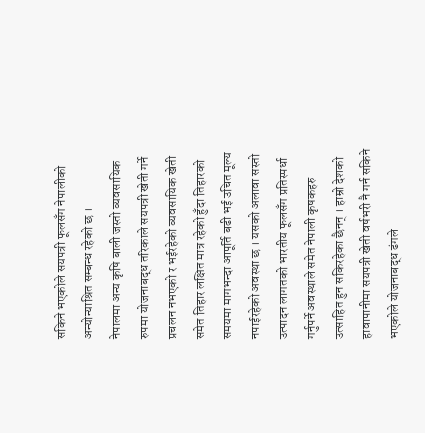सकिने भएकोले सयपत्री फूलसँग नेपालीको अन्योन्याश्रित सम्बन्ध रहेको छ ।
नेपालमा अन्य कृषि बाली जस्तो व्यवसायिक रुपमा योजनाबद्ध तरिकाले सयपत्री खेती गर्ने प्रचलन नभएको र भईरहेको व्यवसायिक खेती समेत तिहार लक्षित मात्र रहेको हुँदा तिहारको समयमा मागभन्दा आपूर्ति बढी भई उचित मूल्य नपाईरहेको अवस्था छ । यसको अलावा सस्तो उत्पादन लागतको भारतीय फूलसँग प्रतिस्पर्धा गर्नुपर्ने अवस्थाले समेत नेपाली कृषकहरु उत्साहित हुन सकिरहेका छैनन् । हाम्रो देशको हावापानीमा सयपत्री खेती वर्षभरी नै गर्न सकिने भएकोले योजनाबद्ध ढंगले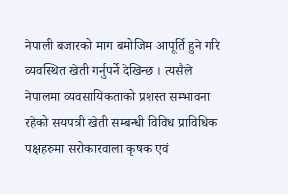नेपाली बजारको माग बमोजिम आपूर्ति हुने गरि व्यवस्थित खेती गर्नुपर्ने देखिन्छ । त्यसैले नेपालमा व्यवसायिकताको प्रशस्त सम्भावना रहेको सयपत्री खेती सम्बन्धी विविध प्राविधिक पक्षहरुमा सरोकारवाला कृषक एवं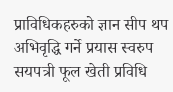प्राविधिकहरुको ज्ञान सीप थप अभिवृद्धि गर्ने प्रयास स्वरुप सयपत्री फूल खेती प्रविधि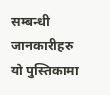सम्बन्धी जानकारीहरु यो पुस्तिकामा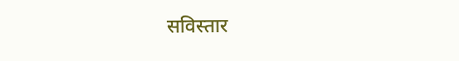सविस्तार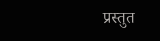प्रस्तुत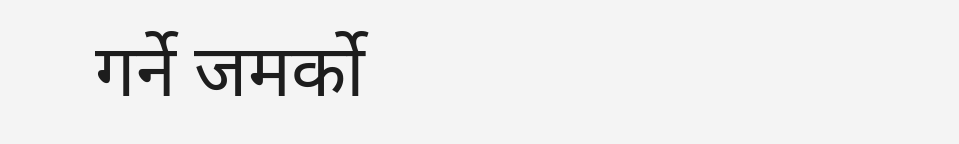गर्ने जमर्को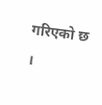गरिएको छ ।